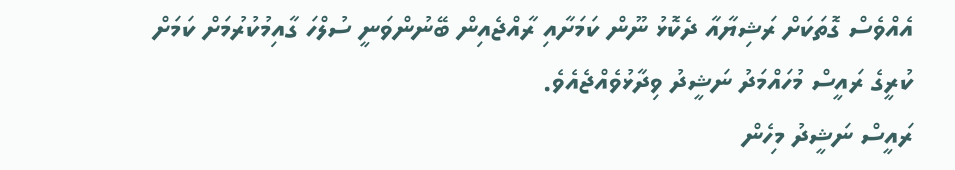އެއްވެސް ގޮތަކަށް ރަޝިޔާއާ ދެކޮޅު ނޫން ކަމަށާއި ރާއްޖެއިން ބޭނުންވަނީ ސުލްހަ ގާއިމުކުރުމަށް ކަމަށް ކުރީގެ ރައީސް މުހައްމަދު ނަޝީދު ވިދާޅުވެއްޖެއެވެ.
ރައީސް ނަޝީދު މިހެން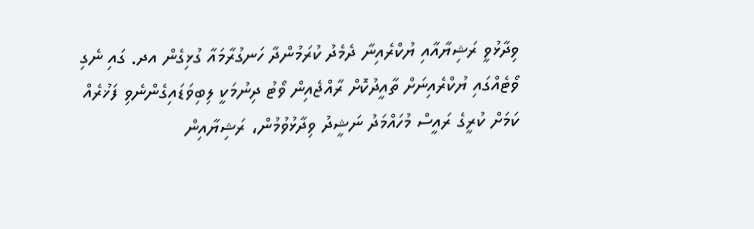ވިދާޅުވީ ރަޝިޔާއާއި ޔުކްރެއިނާ ދެމެދު ކުރަމުންދާ ހަނގުރާމައާ ގުޅިގެން އދ. ގައި ނެގި ވޯޓެއްގައި ޔުކްރެއިނަށް ތާއީދުކޮށް ރާއްޖެއިން ވޯޓު ދިނުމަކީ ލިބިވަޑައިގެންނެވި ފަޚުރެއް ކަމަށް ކުރީގެ ރައީސް މުހައްމަދު ނަޝީދު ވިދާޅުވުމުން، ރަޝިޔާއިން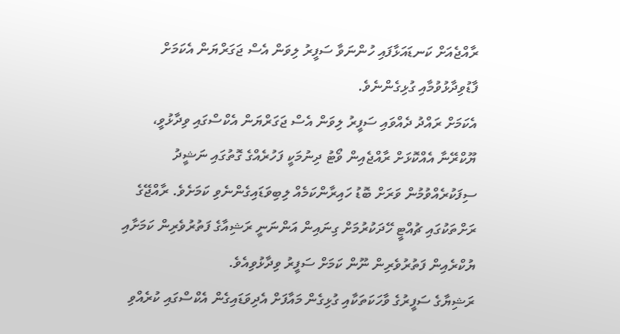ރާއްޖެއަށް ކަނޑައަޅާފައި ހުންނަވާ ސަފީރު ލިވަން އެސް ޖަގަރްޔަން އެކަމަށް ފާޑުވިދާޅުވުމާއި ގުޅިގެންނެވެ.
އެކަމަށް ރައްދު ދެއްވައި ސަފީރު ލިވަން އެސް ޖަގަރްޔަން އެކްސްގައި ވިދާޅުވީ، ޔޫކްރޭނާ އެއްކޮޅަށް ރާއްޖެއިން ވޯޓު ދިނުމަކީ ފަހުރެއްގެ ގޮތުގައި ނަޝީދު ސިފަކުރެއްވުމުން ވަރަށް ބޮޑު ހައިރާންކަމެއް ލިބިވަޑައިގެންނެވި ކަމަށެވެ. ރާއްޖޭގެ ރަށްތަކުގައި ޗުއްޓީ ހޭދަކުރުމަށް ގިނައިން އަންނަނީ ރަޝިއާގެ ފަތުރުވެރިން ކަމަށާއި ޔުކްރެއިން ފަތުރުވެރިން ނޫން ކަމަށް ސަފީރު ވިދާޅުވިއެވެ.
ރަޝިޔާގެ ސަފީރުގެ ވާހަކަތަކާއި ގުޅިގެން މައާފަށް އެދިވަޑައިގެން އެކްސްގައި ކުރެއްވި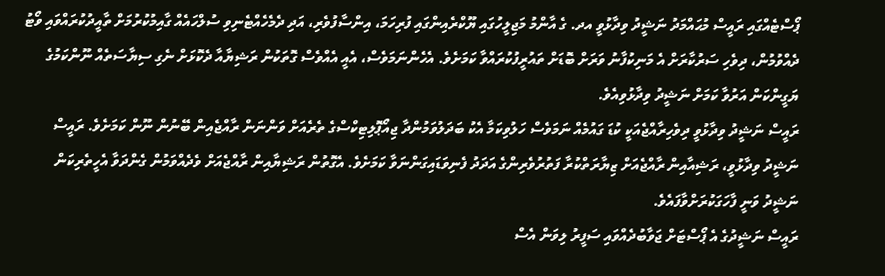ޕޯސްޓެއްގައި ރައީސް މުޙައްމަދު ނަޝީދު ވިދާޅުވީ އދ. ގެ އާންމު މަޖިލީހުގައި ޔޫކްރެއިންގައި ފުރިހަމަ، އިންސާފުވެރި، އަދި ދެމެހެއްޓެނިވި ސުލްހައެއް ގާއިމުކުރުމަށް ތާއީދުކުރައްވައި ވޯޓު ދެއްވުމުން، ދިވެހި ސަރުކާރަށް އެ މަނިކުފާނު ވަރަށް ބޮޑަށް ތައުރީފުކުރައްވާ ކަމަށެވެ. އެހެންނަމަވެސް، އެއީ އެއްވެސް ގޮތަކުން ރަޝިޔާއާ ދެކޮޅަށް ނެގި ސިޔާސަތެއް ނޫންކަމުގެ ޔަގީންކަން އަރުވާ ކަމަށް ނަޝީދު ވިދާޅުވިއެވެ.
ރައީސް ނަޝީދު ވިދާޅުވީ ދިވެހިރާއްޖެއަކީ ކުޑަ ގައުމެއް ނަމަވެސް ހަލުވިކަމާ އެކު ބަދަލުވަމުންދާ ޖިއޯޕޮލިޓިކްސްގެ ތެރެއަށް ވަންނަން ރާއްޖެއިން ބޭނުން ނޫން ކަމަށެވެ. ރައީސް ނަޝީދު ވިދާޅުވީ، ރަޝިއާއިން ރާއްޖެއަށް ޒިޔާރަތްކުރާ ފަތުރުވެރިންގެ އަދަދު ފެނިވަޑައިގަންނަވާ ކަމަށެވެ. އެގޮތުން ރަޝިޔާއިން ރާއްޖެއަށް ވެދެއްވަމުން ގެންދަވާ އެހީތެރިކަން ނަޝީދު ވަނީ ފާހަގަކުރަށްވާފައެވެ.
ރައީސް ނަޝީދުގެ އެ ޕޯސްޓަށް ޖަވާބުދެއްވައި ސަފީރު ލިވަން އެސް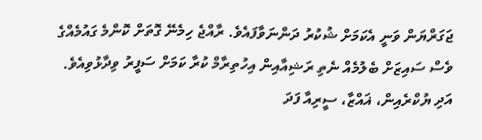ޖަގަރްޔަން ވަނީ އެކަމަށް ޝުކުރު ދަންނަވާފައެވެ. ރާއްޖެ ހިމެނޭ ގޮތަށް ކޮންމެ ގައުމެއްގެ ވެސް ސައިޒަށް ބެލުމެއް ނެތި ރަޝިއާއިން އިހުތިރާމް ކުރާ ކަމަށް ސަފީރު ވިދާޅުވިއެވެ. އަދި ޔުކްރެއިން، ޣައްޒާ، ސީރިއާ ފަދަ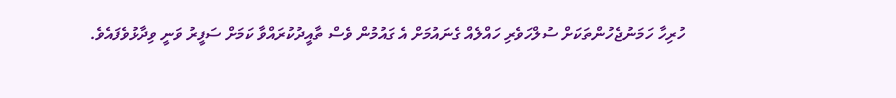ހުރިހާ ހަމަނުޖެހުންތަކަށް ސުލްހަވެރި ހައްލެއް ގެނައުމަށް އެ ގައުމުން ވެސް ތާއީދުކުރައްވާ ކަމަށް ސަފީރު ވަނީ ވިދާޅުވެފައެވެ.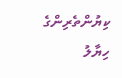ކިޔުންތެރިންގެ ހިޔާލު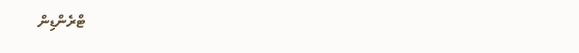ޓްރެންޑިން